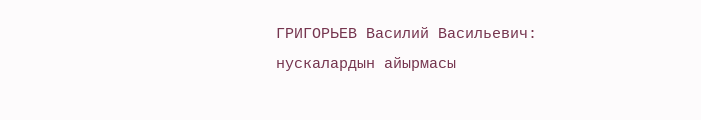ГРИГОРЬЕВ Василий Васильевич: нускалардын айырмасы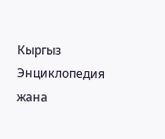Кыргыз Энциклопедия жана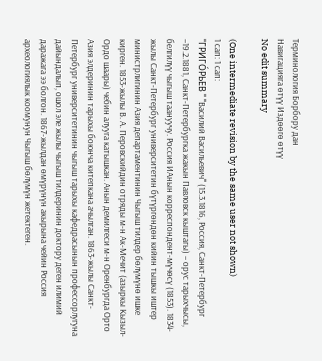Терминология Борбору дан
Навигацияга өтүү Издөөгө өтүү
No edit summary

(One intermediate revision by the same user not shown)
1 сап: 1 сап:
'''ГРИГО́РЬЕВ ''' '''Василий Васильевич''' (15.3.1816, Россия, Санкт-Петербург –19.2.1881, Санкт-Петербургка жакын Павловск кыштагы) – орус тарыхчысы, белгилүү чыгыш таануучу. Россия ИАнын корреспондент-мүчөсү (1853). 1834-жылы Санкт-Петербург университетин бүтүргөндөн кийин тышкы иштер министрлигинин Азия департаментинин Чыгыш тилдер бөлүмүнө ишке кирген. 1853-жылы В. А. Перовскийдин отряды м-н Ак-Мечит (азыркы Кызыл-Ордо шаары) чебин алууга катышкан. Анын демилгеси м-н Оренбургда Орто Азия элдеринин тарыхы боюнча китепкана ачылган. 1863-жылы Санкт-Петербург университетинин чыгыш тарыхы кафедрасынын профессорлугуна дайындалып, ошол эле жылы чыгыш тилдеринин доктору деген илимий даражага ээ болгон. 1867-жылдан өмүрүнүн акырына чейин Россия археологиялык коомунун Чыгыш бөлүмүн жетектеген.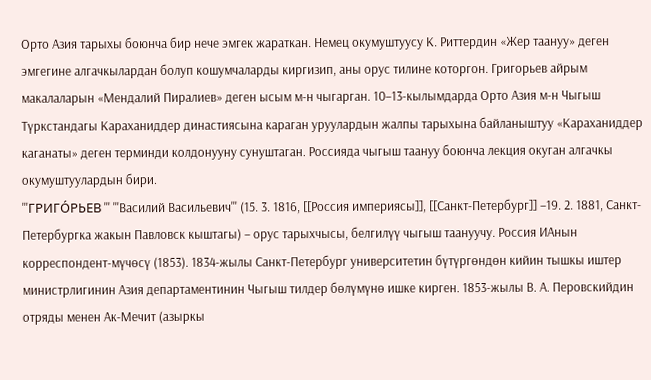Орто Азия тарыхы боюнча бир нече эмгек жараткан. Немец окумуштуусу К. Риттердин «Жер таануу» деген эмгегине алгачкылардан болуп кошумчаларды киргизип, аны орус тилине которгон. Григорьев айрым макалаларын «Мендалий Пиралиев» деген ысым м-н чыгарган. 10–13-кылымдарда Орто Азия м-н Чыгыш Түркстандагы Караханиддер династиясына караган уруулардын жалпы тарыхына байланыштуу «Караханиддер каганаты» деген терминди колдонууну сунуштаган. Россияда чыгыш таануу боюнча лекция окуган алгачкы окумуштуулардын бири.
'''ГРИГО́РЬЕВ ''' '''Василий Васильевич''' (15. 3. 1816, [[Россия империясы]], [[Санкт-Петербург]] –19. 2. 1881, Санкт-Петербургка жакын Павловск кыштагы) – орус тарыхчысы, белгилүү чыгыш таануучу. Россия ИАнын корреспондент-мүчөсү (1853). 1834-жылы Санкт-Петербург университетин бүтүргөндөн кийин тышкы иштер министрлигинин Азия департаментинин Чыгыш тилдер бөлүмүнө ишке кирген. 1853-жылы В. А. Перовскийдин отряды менен Ак-Мечит (азыркы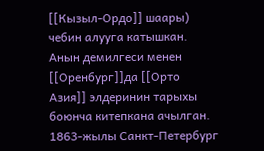[[Кызыл-Ордо]] шаары) чебин алууга катышкан. Анын демилгеси менен [[Оренбург]]да [[Орто Азия]] элдеринин тарыхы боюнча китепкана ачылган. 1863-жылы Санкт-Петербург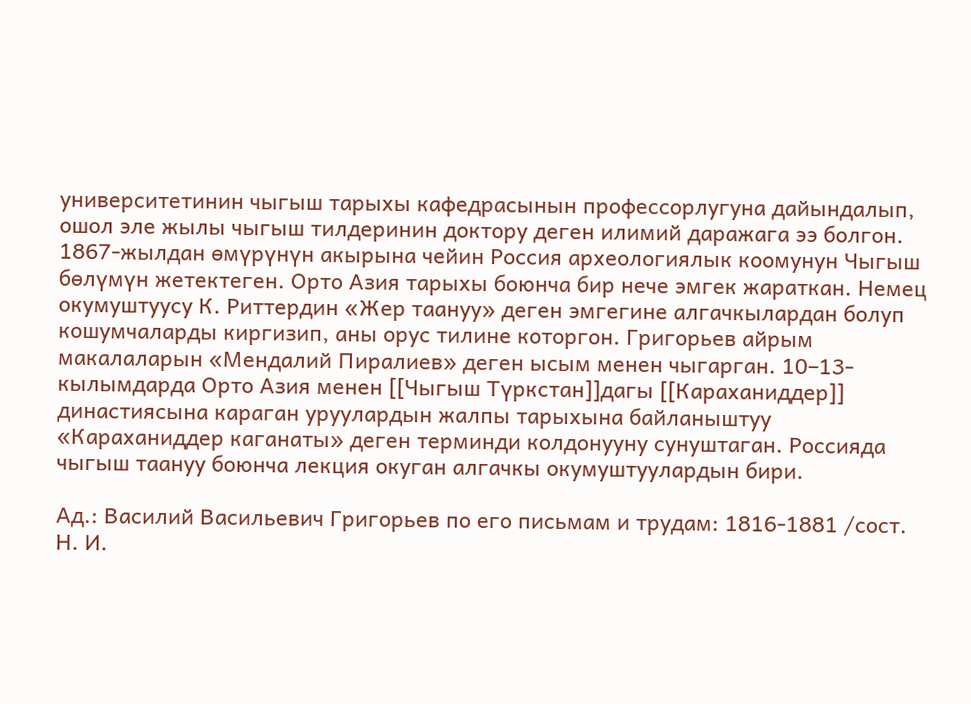университетинин чыгыш тарыхы кафедрасынын профессорлугуна дайындалып, ошол эле жылы чыгыш тилдеринин доктору деген илимий даражага ээ болгон. 1867-жылдан өмүрүнүн акырына чейин Россия археологиялык коомунун Чыгыш бөлүмүн жетектеген. Орто Азия тарыхы боюнча бир нече эмгек жараткан. Немец окумуштуусу К. Риттердин «Жер таануу» деген эмгегине алгачкылардан болуп кошумчаларды киргизип, аны орус тилине которгон. Григорьев айрым макалаларын «Мендалий Пиралиев» деген ысым менен чыгарган. 10–13-кылымдарда Орто Азия менен [[Чыгыш Түркстан]]дагы [[Караханиддер]] династиясына караган уруулардын жалпы тарыхына байланыштуу «Караханиддер каганаты» деген терминди колдонууну сунуштаган. Россияда чыгыш таануу боюнча лекция окуган алгачкы окумуштуулардын бири.

Ад.: Василий Васильевич Григорьев по его письмам и трудам: 1816-1881 /сост. Н. И.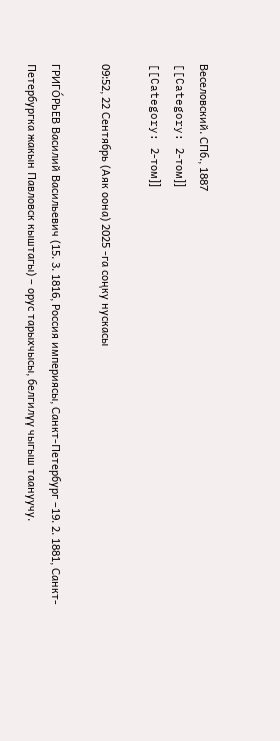Веселовский. СПб., 1887
[[Category: 2-том]]
[[Category: 2-том]]

09:52, 22 Сентябрь (Аяк оона) 2025 -га соңку нускасы

ГРИГО́РЬЕВ Василий Васильевич (15. 3. 1816, Россия империясы, Санкт-Петербург –19. 2. 1881, Санкт-Петербургка жакын Павловск кыштагы) – орус тарыхчысы, белгилүү чыгыш таануучу.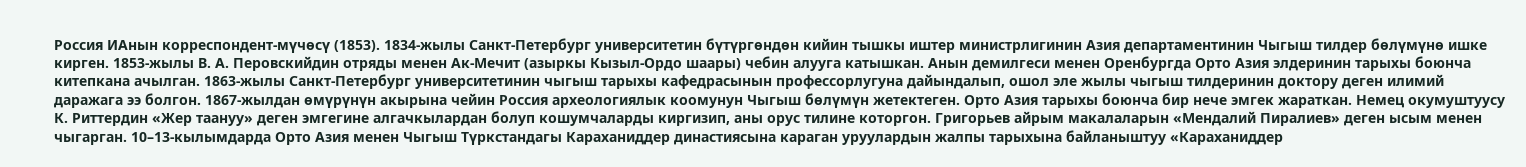Россия ИАнын корреспондент-мүчөсү (1853). 1834-жылы Санкт-Петербург университетин бүтүргөндөн кийин тышкы иштер министрлигинин Азия департаментинин Чыгыш тилдер бөлүмүнө ишке кирген. 1853-жылы В. А. Перовскийдин отряды менен Ак-Мечит (азыркы Кызыл-Ордо шаары) чебин алууга катышкан. Анын демилгеси менен Оренбургда Орто Азия элдеринин тарыхы боюнча китепкана ачылган. 1863-жылы Санкт-Петербург университетинин чыгыш тарыхы кафедрасынын профессорлугуна дайындалып, ошол эле жылы чыгыш тилдеринин доктору деген илимий даражага ээ болгон. 1867-жылдан өмүрүнүн акырына чейин Россия археологиялык коомунун Чыгыш бөлүмүн жетектеген. Орто Азия тарыхы боюнча бир нече эмгек жараткан. Немец окумуштуусу К. Риттердин «Жер таануу» деген эмгегине алгачкылардан болуп кошумчаларды киргизип, аны орус тилине которгон. Григорьев айрым макалаларын «Мендалий Пиралиев» деген ысым менен чыгарган. 10–13-кылымдарда Орто Азия менен Чыгыш Түркстандагы Караханиддер династиясына караган уруулардын жалпы тарыхына байланыштуу «Караханиддер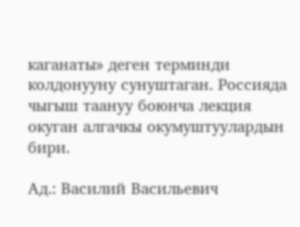каганаты» деген терминди колдонууну сунуштаган. Россияда чыгыш таануу боюнча лекция окуган алгачкы окумуштуулардын бири.

Ад.: Василий Васильевич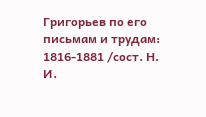Григорьев по его письмам и трудам: 1816-1881 /сост. Н. И.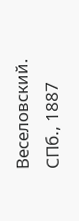Веселовский. СПб., 1887